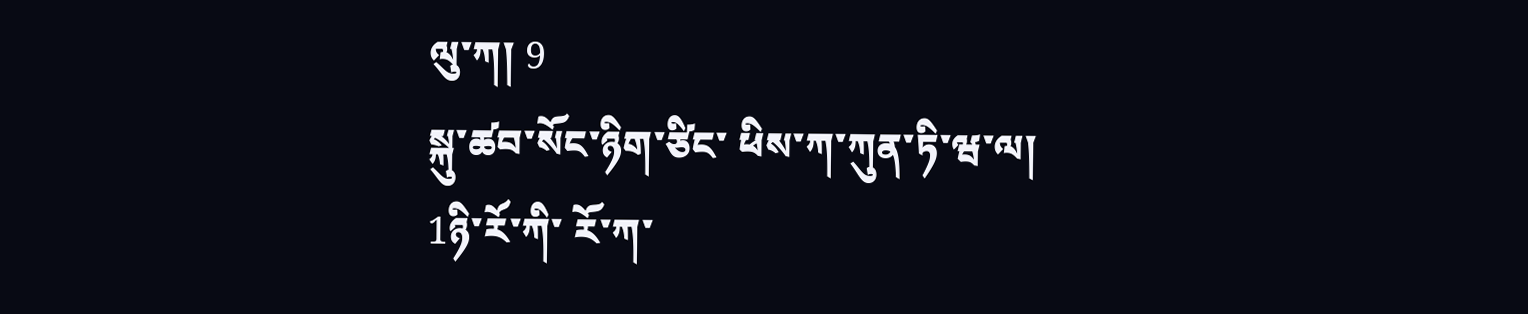ལུ་ཀ། 9
སྐུ་ཚབ་སོང་ཉིག་ཙིང་ ཕིས་ཀ་ཀུན་ཏི་ཝ་ལ།
1ཉི་རོ་ཀི་ རོ་ཀ་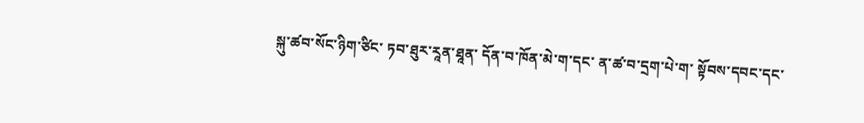སྐུ་ཚབ་སོང་ཉིག་ཙིང་ ཏབ་ཐུར་རཱན་ཐཱན་ དོན་བ་ཁོན་མེ་ག་དང་ ན་ཚ་བ་དྲག་པེ་ག་ སྟོབས་དབང་དང་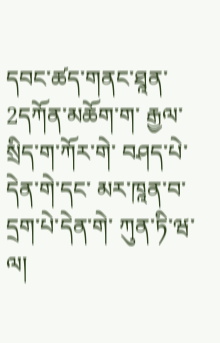དབང་ཚད་གནང་ཐཱན་ 2དཀོན་མཆོག་ག་ རྒྱལ་སྲིད་ག་ཀོར་གེ་ བཤད་པེ་དེན་གེ་དང་ མར་ཁཱན་བ་ དྲག་པེ་དེན་གེ་ ཀུན་ཏི་ཝ་ལ།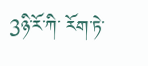3ཉི་རོ་ཀི་ རོག་ཏེ་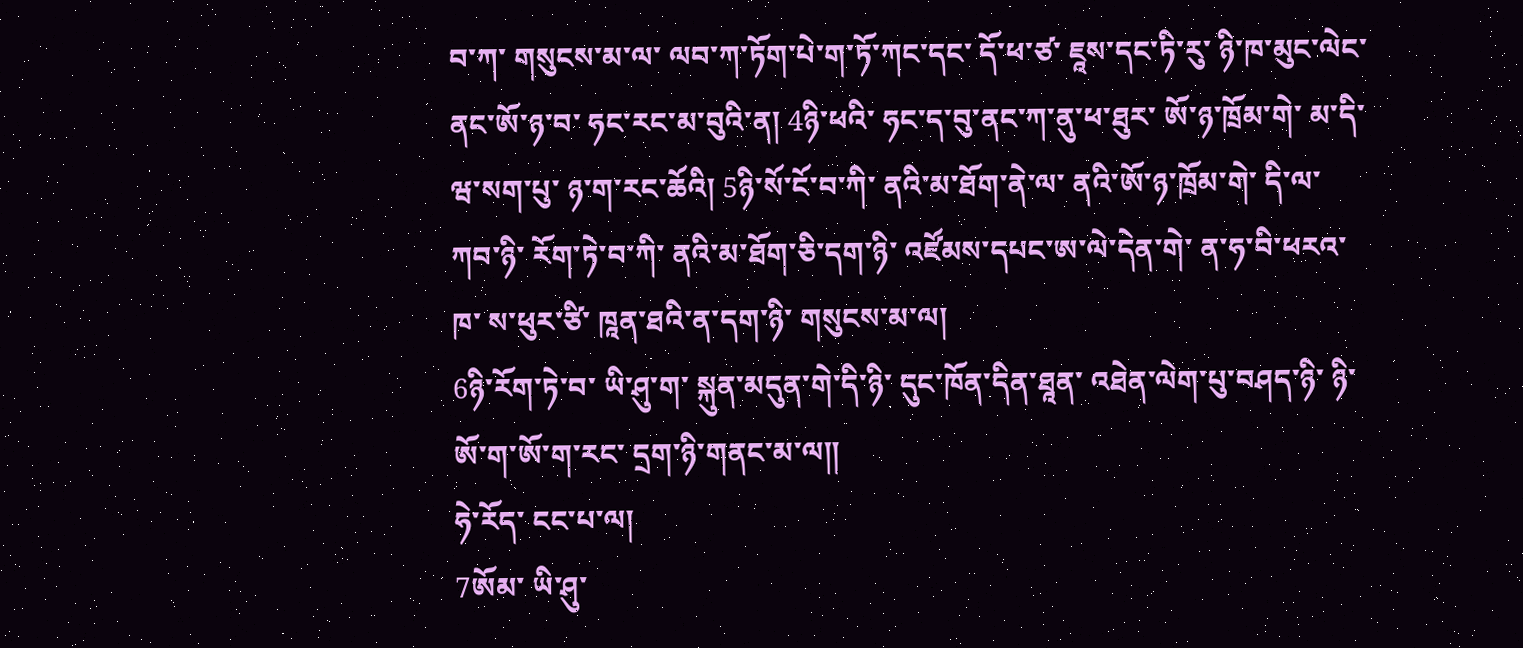བ་ཀ་ གསུངས་མ་ལ་ ལབ་ཀ་ཏོག་པེ་ག་ཏོ་ཀང་དང་ དོ་ཕ་ཙ་ ཇཱས་དང་ཏི་རུ་ ཉི་ཁ་མུང་ལེང་ནང་ཨོ་ཉ་བ་ ཧང་རང་མ་བུའི་ན། 4ཉི་ཕའི་ ཧང་ད་བུ་ནང་ཀ་ནུ་ཕ་ཐུར་ ཨོ་ཉ་ཁྲོམ་གེ་ མ་དི་ཝ་སག་པུ་ ཉ་ག་རང་ཆོའི། 5ཉི་སོ་ངོ་བ་ཀི་ ནའི་མ་ཐོག་ནེ་ལ་ ནའི་ཨོ་ཉ་ཁྲོམ་གེ་ དི་ལ་ཀབ་ཉི་ རོག་ཏེ་བ་ཀི་ ནའི་མ་ཐོག་ཅི་དག་ཉི་ འཛོམས་དཔང་ཨ་ལེ་དེན་གེ་ ན་ཧ་བི་ཕརའ་ཁ་ ས་ཕུར་ཙི་ ཁཱན་ཐའི་ན་དག་ཉི་ གསུངས་མ་ལ།
6ཉི་རོག་ཏེ་བ་ ཡི་ཤུ་ག་ སྐུན་མདུན་གེ་དི་ཉི་ དུང་ཁོན་དིན་ཐཱན་ འཐེན་ལེག་པུ་བཤད་ཉི་ ཉི་ཨོ་ག་ཨོ་ག་རང་ དྲག་ཉི་གནང་མ་ལ༎
ཧེ་རོད་ ངང་པ་ལ།
7ཨོམ་ ཡི་ཤུ་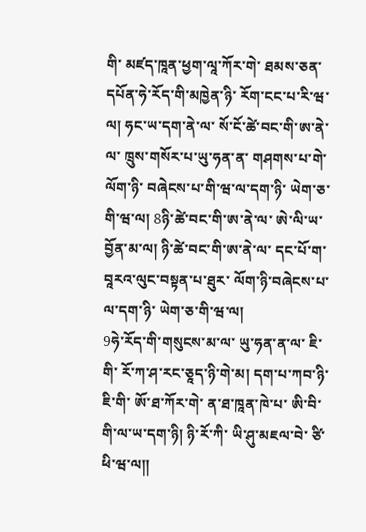གི་ མཛད་ཁཱན་ཕྱག་ལཱ་ཀོར་གེ་ ཐམས་ཅན་ དཔོན་ཧེ་རོད་གི་མཁྱེན་ཉི་ རོག་ངང་པ་རི་ཝ་ལ། ཧང་ཡ་དག་ནེ་ལ་ སོ་ངོ་ཚེ་བང་གི་ཨ་ནེ་ལ་ ཁྲུས་གསོར་པ་ཡུ་ཧན་ན་ གཤགས་པ་གེ་ལོག་ཉི་ བཞེངས་པ་གི་ཝ་ལ་དག་ཉི་ ཡེག་ཅ་གི་ཝ་ལ། 8ཉི་ཚེ་བང་གི་ཨ་ནེ་ལ་ ཨེ་ལི་ཡ་བྱོན་མ་ལ། ཉི་ཚེ་བང་གི་ཨ་ནེ་ལ་ དང་པོ་ག་ བཱརའ་ལུང་བསྟན་པ་ཐུར་ ལོག་ཉི་བཞེངས་པ་ལ་དག་ཉི་ ཡེག་ཅ་གི་ཝ་ལ།
9ཧེ་རོད་གི་གསུངས་མ་ལ་ ཡུ་ཧན་ན་ལ་ ཇི་གི་ རོ་ཀ་ཤ་རང་ཅཱད་ཉི་གེ་མ། དག་པ་ཀབ་ཉི་ ཇི་གི་ ཨོ་ཐ་ཀོར་གེ་ ན་ཐ་ཁཱན་ཁེ་པ་ ཨི་བི་གི་ལ་ཡ་དག་ཉི། ཉི་རོ་ཀི་ ཡི་ཤུ་མཇལ་བེ་ ཙི་ཕི་ཝ་ལ༎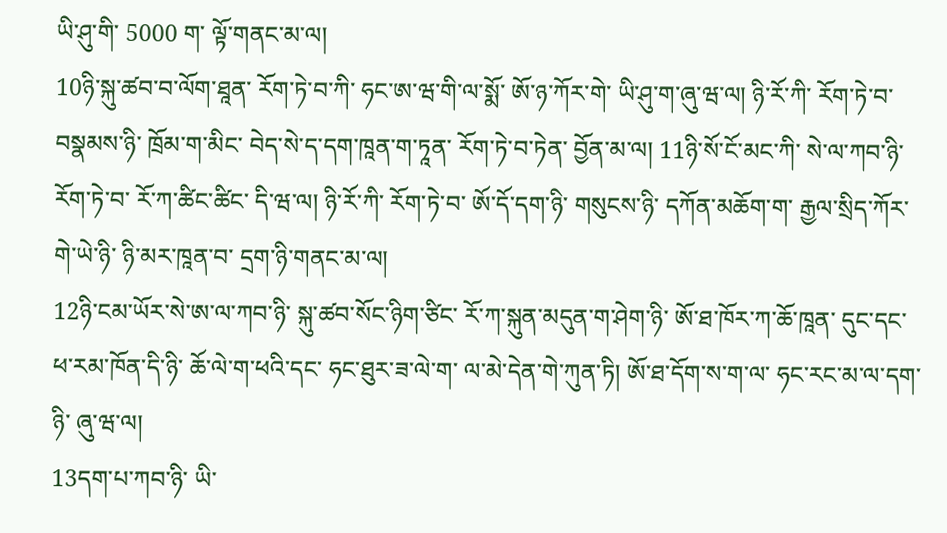ཡི་ཤུ་གི་ 5000 ག་ ལྟོ་གནང་མ་ལ།
10ཉི་སྐུ་ཚབ་བ་ལོག་ཐཱན་ རོག་ཏེ་བ་ཀི་ ཧང་ཨ་ཝ་གི་ལ་སྨོ་ ཨོ་ཉ་ཀོར་གེ་ ཡི་ཤུ་ག་ཞུ་ཝ་ལ། ཉི་རོ་ཀི་ རོག་ཏེ་བ་བསྣམས་ཉི་ ཁྲོམ་ག་མིང་ བེད་སེ་ད་དག་ཁཱན་ག་ཏཱན་ རོག་ཏེ་བ་ཏེན་ བྱོན་མ་ལ། 11ཉི་སོ་ངོ་མང་ཀི་ སེ་ལ་ཀབ་ཉི་ རོག་ཏེ་བ་ རོ་ཀ་ཚིང་ཚིང་ དི་ཝ་ལ། ཉི་རོ་ཀི་ རོག་ཏེ་བ་ ཨོ་དོ་དག་ཉི་ གསུངས་ཉི་ དཀོན་མཆོག་ག་ རྒྱལ་སྲིད་ཀོར་གེ་ཡེ་ཉི་ ཉི་མར་ཁཱན་བ་ དྲག་ཉི་གནང་མ་ལ།
12ཉི་ངམ་ཡོར་སེ་ཨ་ལ་ཀབ་ཉི་ སྐུ་ཚབ་སོང་ཉིག་ཙིང་ རོ་ཀ་སྐུན་མདུན་ག་ཤེག་ཉི་ ཨོ་ཐ་ཁོར་ཀ་ཆོ་ཁཱན་ དུང་དང་ ཕ་རམ་ཁོན་དི་ཉི་ ཆོ་ལེ་ག་ཕའི་དང་ ཧང་ཐུར་ཟ་ལེ་ག་ ལ་མེ་དེན་གེ་ཀུན་ཏི། ཨོ་ཐ་དོག་ས་ག་ལ་ ཧང་རང་མ་ལ་དག་ཉི་ ཞུ་ཝ་ལ།
13དག་པ་ཀབ་ཉི་ ཡི་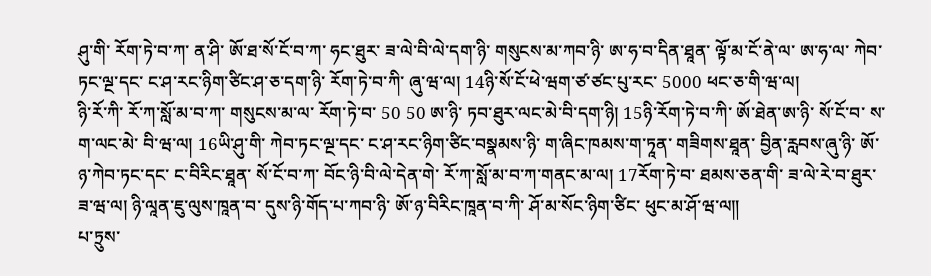ཤུ་གི་ རོག་ཏེ་བ་ཀ་ ན་ཤི་ ཨོ་ཐ་སོ་ངོ་བ་ཀ་ ཧང་ཐུར་ ཟ་ལེ་བི་ལེ་དག་ཉི་ གསུངས་མ་ཀབ་ཉི་ ཨ་ཧ་བ་དིན་ཐཱན་ ལྟོ་མ་ངོ་ནེ་ལ་ ཨ་ཧ་ལ་ ཀེབ་ཏང་ལྔ་དང་ ང་ཤ་རང་ཉིག་ཙིང་ཤ་ཅ་དག་ཉི་ རོག་ཏེ་བ་ཀི་ ཞུ་ཝ་ལ། 14ཉི་སོ་ངོ་ཕེ་ཝག་ཙ་ཙང་པུ་རང་ 5000 ཕང་ཅ་གི་ཝ་ལ།
ཉི་རོ་ཀི་ རོ་ཀ་སློ་མ་བ་ཀ་ གསུངས་མ་ལ་ རོག་ཏེ་བ་ 50 50 ཨ་ཉི་ ཏབ་ཐུར་ལང་མེ་བི་དག་ཉི། 15ཉི་རོག་ཏེ་བ་ཀི་ ཨོ་ཐེན་ཨ་ཉི་ སོ་ངོ་བ་ ས་ག་ལང་མེ་ བི་ཝ་ལ། 16ཡི་ཤུ་གི་ ཀེབ་ཏང་ལྔ་དང་ ང་ཤ་རང་ཉིག་ཙིང་བསྣམས་ཉི་ ག་ཞིང་ཁམས་ག་ཏཱན་ གཟིགས་ཐཱན་ བྱིན་རླབས་ཞུ་ཉི་ ཨོ་ཉ་ཀེབ་ཏང་དང་ ང་བིརིང་ཐཱན་ སོ་ངོ་བ་ཀ་ བོང་ཉི་བི་ལེ་དེན་གེ་ རོ་ཀ་སློ་མ་བ་ཀ་གནང་མ་ལ། 17རོག་ཏེ་བ་ ཐམས་ཅན་གི་ ཟ་ལེ་རེ་བ་ཐུར་ ཟ་ཝ་ལ། ཉི་ལཱན་ཇུ་ལུས་ཁཱན་བ་ དུས་ཉི་གོད་པ་ཀབ་ཉི་ ཨོ་ཉ་བིརིང་ཁཱན་བ་ཀི་ ཤོ་མ་སོང་ཉིག་ཙིང་ ཕུང་མ་ཤོ་ཝ་ལ༎
པ་ཏྲུས་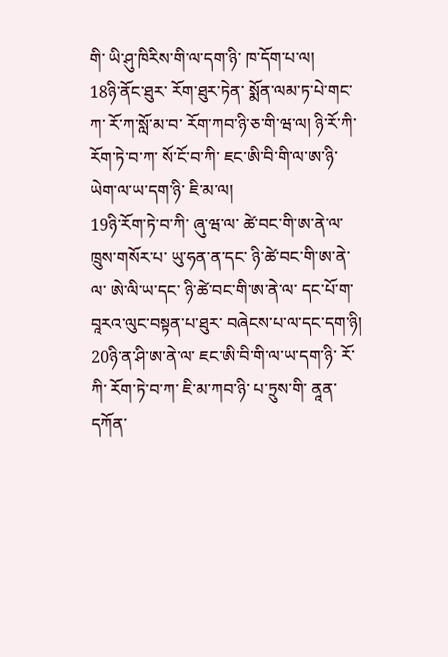གི་ ཡི་ཤུ་ཁིརིས་གི་ལ་དག་ཉི་ ཁ་དོག་པ་ལ།
18ཉི་ནོང་ཐུར་ རོག་ཐུར་ཏེན་ སྨོན་ལམ་ཏ་པེ་གང་ཀ་ རོ་ཀ་སློ་མ་བ་ རོག་ཀབ་ཉི་ཅ་གི་ཝ་ལ། ཉི་རོ་ཀི་ རོག་ཏེ་བ་ཀ་ སོ་ངོ་བ་ཀི་ ཇང་ཨི་བི་གི་ལ་ཨ་ཉི་ ཡེག་ལ་ཡ་དག་ཉི་ ཇི་མ་ལ།
19ཉི་རོག་ཏེ་བ་ཀི་ ཞུ་ཝ་ལ་ ཚེ་བང་གི་ཨ་ནེ་ལ་ ཁྲུས་གསོར་པ་ ཡུ་ཧན་ན་དང་ ཉི་ཚེ་བང་གི་ཨ་ནེ་ལ་ ཨེ་ལི་ཡ་དང་ ཉི་ཚེ་བང་གི་ཨ་ནེ་ལ་ དང་པོ་ག་ བཱརའ་ལུང་བསྟན་པ་ཐུར་ བཞེངས་པ་ལ་དང་དག་ཉི།
20ཉི་ན་ཤི་ཨ་ནེ་ལ་ ཇང་ཨི་བི་གི་ལ་ཡ་དག་ཉི་ རོ་ཀི་ རོག་ཏེ་བ་ཀ་ ཇི་མ་ཀབ་ཉི་ པ་ཏྲུས་གི་ ནཱན་ དཀོན་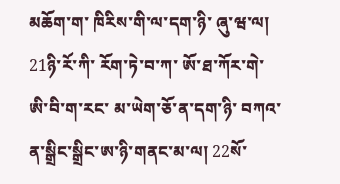མཆོག་ག་ ཁིརིས་གི་ལ་དག་ཉི་ ཞུ་ཝ་ལ། 21ཉི་རོ་ཀི་ རོག་ཏེ་བ་ཀ་ ཨོ་ཐ་ཀོར་གེ་ ཨི་བི་ག་རང་ མ་ཡེག་ཅོ་ན་དག་ཉི་ བཀའ་ན་སྒྲིང་སྒྲིང་ཨ་ཉི་གནང་མ་ལ། 22སོ་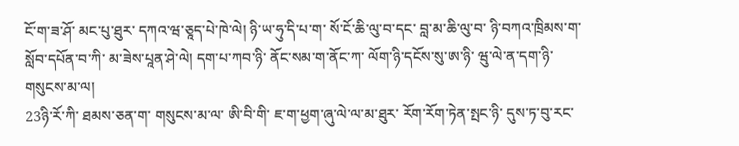ངོ་ག་ཟ་ཤོ་ མང་པུ་ཐུར་ དཀའ་ཝ་ཅཱད་པེ་ཁེ་ལེ། ཉི་ཡ་ཧུ་དི་པ་ག་ སོ་ངོ་ཆི་ལུ་བ་དང་ བླ་མ་ཆི་ལུ་བ་ ཉི་བཀའ་ཁྲིམས་ག་ སློབ་དཔོན་བ་ཀི་ མ་ཟེས་པཱན་ཤེ་ལེ། དག་པ་ཀབ་ཉི་ ནོང་སམ་ག་ནོང་ཀ་ ལོག་ཉི་དངོས་སུ་ཨ་ཉི་ ཝུ་ལེ་ན་དག་ཉི་ གསུངས་མ་ལ།
23ཉི་རོ་ཀི་ ཐམས་ཅན་ག་ གསུངས་མ་ལ་ ཨི་བི་གི་ ཇ་ག་ཕྱག་ཞུ་ལེ་ལ་མ་ཐུར་ རོག་རོག་ཏེན་སྤང་ཉི་ དུས་ཏ་བུ་རང་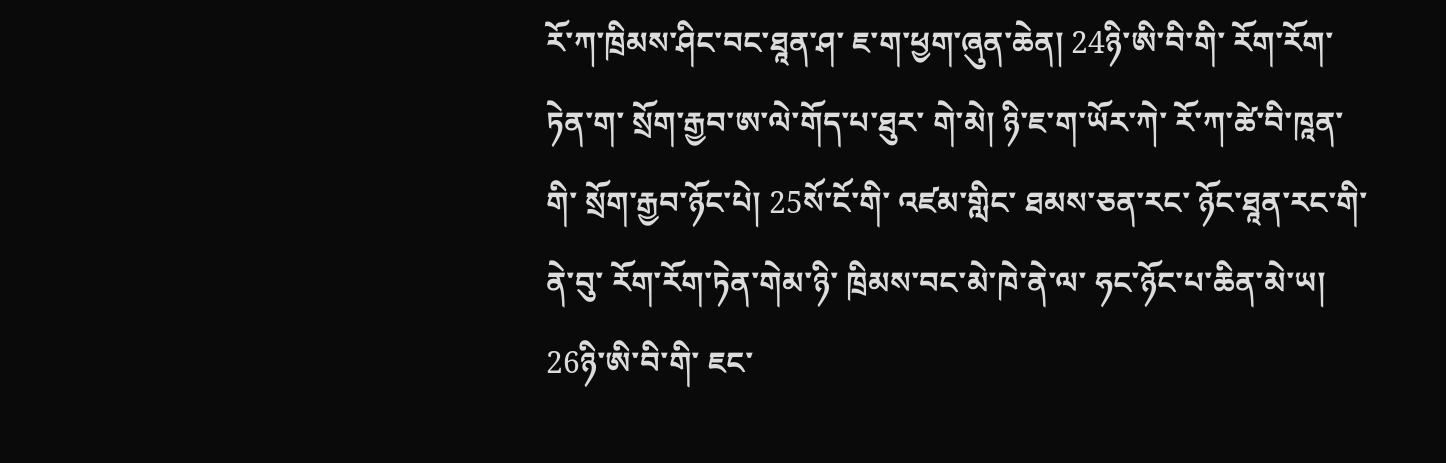རོ་ཀ་ཁྲིམས་ཤིང་བང་ཐཱན་ཤ་ ཇ་ག་ཕྱག་ཞུན་ཆེན། 24ཉི་ཨི་བི་གི་ རོག་རོག་ཏེན་ག་ སྲོག་རྒྱབ་ཨ་ལེ་གོད་པ་ཐུར་ གེ་མེ། ཉི་ཇ་ག་ཡོར་ཀེ་ རོ་ཀ་ཚེ་བི་ཁཱན་གི་ སྲོག་རྒྱབ་ཉོང་པེ། 25སོ་ངོ་གི་ འཛམ་གླིང་ ཐམས་ཅན་རང་ ཉོང་ཐཱན་རང་གི་ནེ་བུ་ རོག་རོག་ཏེན་གེམ་ཉི་ ཁྲིམས་བང་མེ་ཁེ་ནེ་ལ་ ཧང་ཉོང་པ་ཆིན་མེ་ཡ། 26ཉི་ཨི་བི་གི་ ཇང་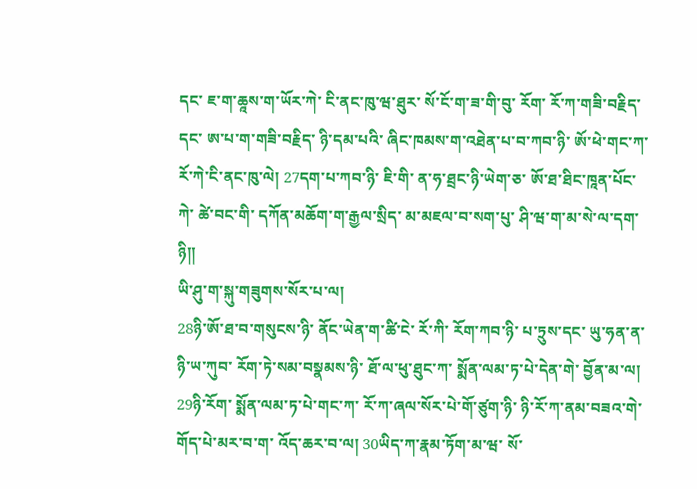དང་ ཇ་ག་ཆཱས་ག་ཡོར་ཀེ་ ངི་ནང་ཁུ་ཝ་ཐུར་ སོ་ངོ་ག་ཟ་གི་བུ་ རོག་ རོ་ཀ་གཟི་བརྗིད་དང་ ཨ་པ་ག་གཟི་བརྗིད་ ཉི་དམ་པའི་ ཞིང་ཁམས་ག་འཐེན་པ་བ་ཀབ་ཉི་ ཨོ་ཕེ་གང་ཀ་ རོ་ཀེ་ངི་ནང་ཁུ་ལེ། 27དག་པ་ཀབ་ཉི་ ཇི་གི་ ན་ཧ་ཐྲང་ཉི་ཡེག་ཅ་ ཨོ་ཐ་ཐིང་ཁཱན་པོང་ཀེ་ ཚེ་བང་གི་ དཀོན་མཆོག་ག་རྒྱལ་སྲིད་ མ་མཇལ་བ་སག་པུ་ ཤི་ཝ་ག་མ་སེ་ལ་དག་ཉི༎
ཡི་ཤུ་ག་སྐུ་གཟུགས་སོར་པ་ལ།
28ཉི་ཨོ་ཐ་བ་གསུངས་ཉི་ ནོང་ཡེན་ག་ཚི་ངེ་ རོ་ཀི་ རོག་ཀབ་ཉི་ པ་ཏྲུས་དང་ ཡུ་ཧན་ན་ ཉི་ཡ་ཀུབ་ རོག་ཏེ་སམ་བསྣམས་ཉི་ ཐོ་ལ་ཕུ་ཐུང་ཀ་ སྨོན་ལམ་ཏ་པེ་དེན་གེ་ བྱོན་མ་ལ། 29ཉི་རོག་ སྨོན་ལམ་ཏ་པེ་གང་ཀ་ རོ་ཀ་ཞལ་སོར་པེ་གོ་ཙུག་ཉི་ ཉི་རོ་ཀ་ནམ་བཟའ་གེ་ གོད་པེ་མར་བ་ག་ འོད་ཆར་བ་ལ། 30ཡིད་ཀ་རྣམ་ཏོག་མ་ཝ་ སོ་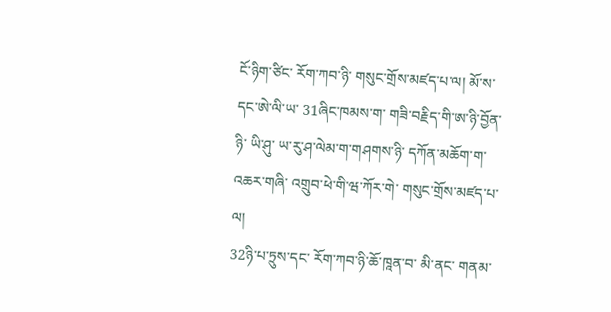ངོ་ཉིག་ཙིང་ རོག་ཀབ་ཉི་ གསུང་གྲོས་མཛད་པ་ལ། མོ་ས་དང་ཨེ་ལི་ཡ་ 31ཞིང་ཁམས་ག་ གཟི་བརྗིད་གི་ཨ་ཉི་བྱོན་ཉི་ ཡི་ཤུ་ ཡ་རུ་ཤ་ལེམ་ག་གཤགས་ཉི་ དཀོན་མཆོག་ག་འཆར་གཞི་ འགྲུབ་ཕེ་གི་ཝ་ཀོར་གེ་ གསུང་གྲོས་མཛད་པ་ལ།
32ཉི་པ་ཏྲུས་དང་ རོག་ཀབ་ཉི་ཆོ་ཁཱན་བ་ མི་ནང་ གནམ་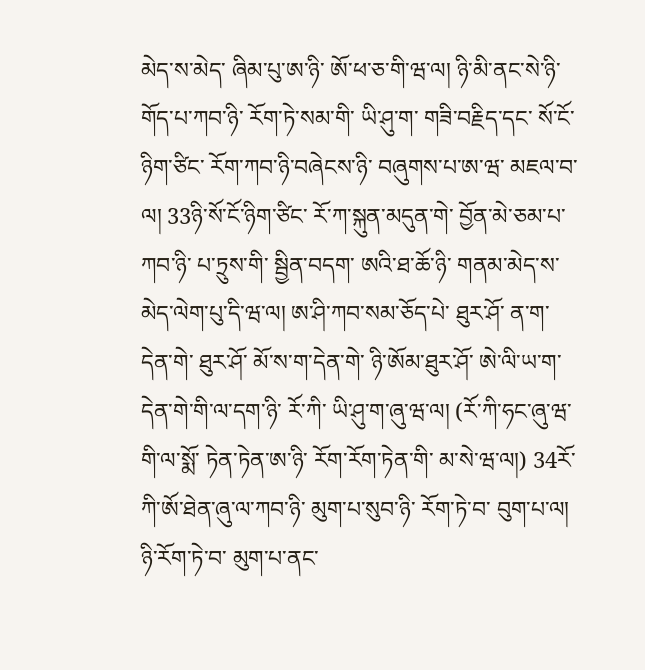མེད་ས་མེད་ ཞིམ་པུ་ཨ་ཉི་ ཨོ་ཕ་ཅ་གི་ཝ་ལ། ཉི་མི་ནང་སེ་ཉི་ གོད་པ་ཀབ་ཉི་ རོག་ཏེ་སམ་གི་ ཡི་ཤུ་ག་ གཟི་བརྗིད་དང་ སོ་ངོ་ཉིག་ཙིང་ རོག་ཀབ་ཉི་བཞེངས་ཉི་ བཞུགས་པ་ཨ་ཝ་ མཇལ་བ་ལ། 33ཉི་སོ་ངོ་ཉིག་ཙིང་ རོ་ཀ་སྐུན་མདུན་གེ་ བྱོན་མེ་ཅམ་པ་ཀབ་ཉི་ པ་ཏྲུས་གི་ སྦྱིན་བདག་ ཨའི་ཐ་ཆོ་ཉི་ གནམ་མེད་ས་མེད་ལེག་པུ་དི་ཝ་ལ། ཨ་ཤི་ཀབ་སམ་ཅོད་པེ་ ཐུར་ཤོ་ ན་ག་དེན་གེ་ ཐུར་ཤོ་ མོ་ས་ག་དེན་གེ་ ཉི་ཨོམ་ཐུར་ཤོ་ ཨེ་ལི་ཡ་ག་དེན་གེ་གི་ལ་དག་ཉི་ རོ་ཀི་ ཡི་ཤུ་ག་ཞུ་ཝ་ལ། (རོ་ཀི་ཧང་ཞུ་ཝ་གི་ལ་སྨོ་ ཏེན་ཏེན་ཨ་ཉི་ རོག་རོག་ཏེན་གི་ མ་སེ་ཝ་ལ།) 34རོ་ཀི་ཨོ་ཐེན་ཞུ་ལ་ཀབ་ཉི་ མུག་པ་སུབ་ཉི་ རོག་ཏེ་བ་ བུག་པ་ལ། ཉི་རོག་ཏེ་བ་ མུག་པ་ནང་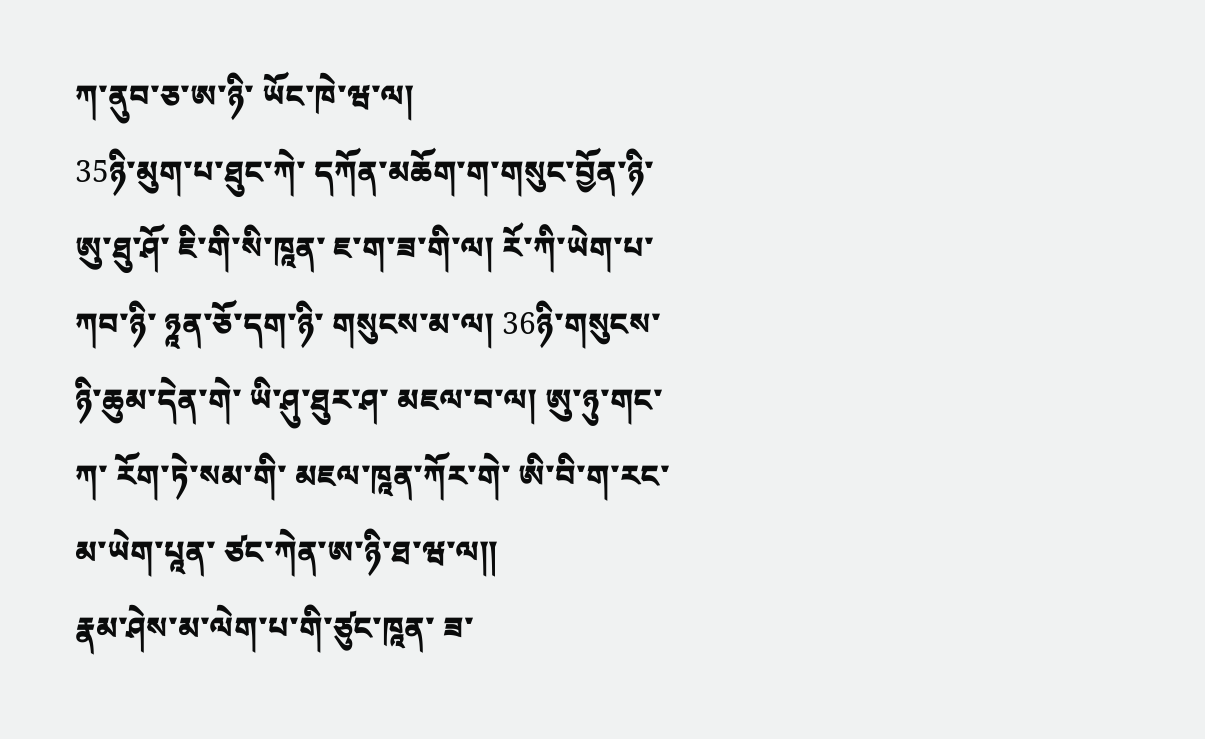ཀ་ནུབ་ཅ་ཨ་ཉི་ ཡོང་ཁེ་ཝ་ལ།
35ཉི་མུག་པ་ཐུང་ཀེ་ དཀོན་མཆོག་ག་གསུང་བྱོན་ཉི་ ཨུ་ཐུ་ཤོ་ ཇི་གི་སི་ཁཱན་ ཇ་ག་ཟ་གི་ལ། རོ་ཀི་ཡེག་པ་ཀབ་ཉི་ ཉཱན་ཅོ་དག་ཉི་ གསུངས་མ་ལ། 36ཉི་གསུངས་ཉི་ཆུམ་དེན་གེ་ ཡི་ཤུ་ཐུར་ཤ་ མཇལ་བ་ལ། ཨུ་ཉུ་གང་ཀ་ རོག་ཏེ་སམ་གི་ མཇལ་ཁཱན་ཀོར་གེ་ ཨི་བི་ག་རང་མ་ཡེག་པཱན་ ཙང་ཀེན་ཨ་ཉི་ཐ་ཝ་ལ༎
རྣམ་ཤེས་མ་ལེག་པ་གི་ཙུང་ཁཱན་ ཟ་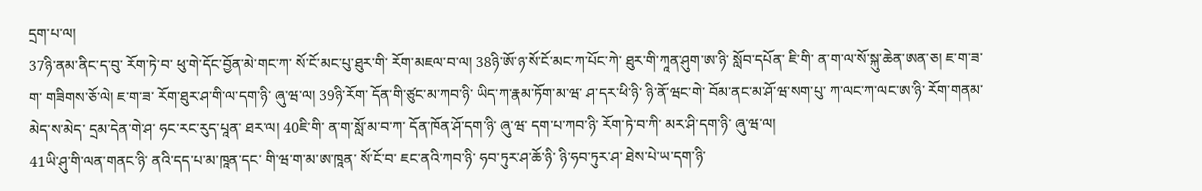དྲག་པ་ལ།
37ཉི་ནམ་ནིང་ད་བུ་ རོག་ཏེ་བ་ ཕུ་གེ་དོང་བྱོན་མེ་གང་ཀ་ སོ་ངོ་མང་པུ་ཐུར་གི་ རོག་མཇལ་བ་ལ། 38ཉི་ཨོ་ཉ་སོ་ངོ་མང་ཀ་པོང་ཀེ་ ཐུར་གི་ཀཱན་ཤུག་ཨ་ཉི་ སློབ་དཔོན་ ཇི་གི་ ན་ག་ལ་སོ་སྐུ་ཆེན་ཨན་ཅ། ཇ་ག་ཟ་ག་ གཟིགས་ཅོ་ལེ། ཇ་ག་ཟ་ རོག་ཐུར་ཤ་གི་ལ་དག་ཉི་ ཞུ་ཝ་ལ། 39ཉི་རོག་ དོན་གི་ཙུང་མ་ཀབ་ཉི་ ཡིད་ཀ་རྣམ་ཏོག་མ་ཝ་ ཤ་དར་ཕི་ཉི་ ཉི་ནོ་ཝང་གེ་ བོམ་ནང་མ་ཤོ་ཝ་སག་པུ་ ཀ་ལང་ཀ་ལང་ཨ་ཉི་ རོག་གནམ་མེད་ས་མེད་ དྲམ་དེན་གེ་ཤ་ ཧང་རང་རུད་པཱན་ ཐར་ལ། 40ཇི་གི་ ན་ག་སློ་མ་བ་ཀ་ དོན་ཁོན་ཤོ་དག་ཉི་ ཞུ་ཝ་ དག་པ་ཀབ་ཉི་ རོག་ཏེ་བ་ཀི་ མར་ཤི་དག་ཉི་ ཞུ་ཝ་ལ།
41ཡི་ཤུ་གི་ལན་གནང་ཉི་ ནའི་དད་པ་མ་ཁཱན་དང་ གི་ཝ་ག་མ་ཨ་ཁཱན་ སོ་ངོ་བ་ ཇང་ནའི་ཀབ་ཉི་ ཧབ་ཏུར་ཤ་ཆོ་ཉི་ ཉི་ཧབ་ཏུར་ཤ་ ཐེས་པེ་ཡ་དག་ཉི་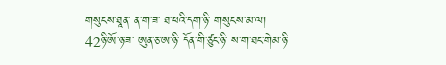གསུངས་ཐཱན་ ན་ག་ཟ་ ཐ་ཕའི་དག་ཉི་ གསུངས་མ་ལ།
42ཉི་ཨོ་ཉ་ཟ་ ཨུན་ཅ་ཨ་ཉི་ དོན་གི་ཙུང་ཉི་ ས་ག་ཐང་གེམ་ཉི་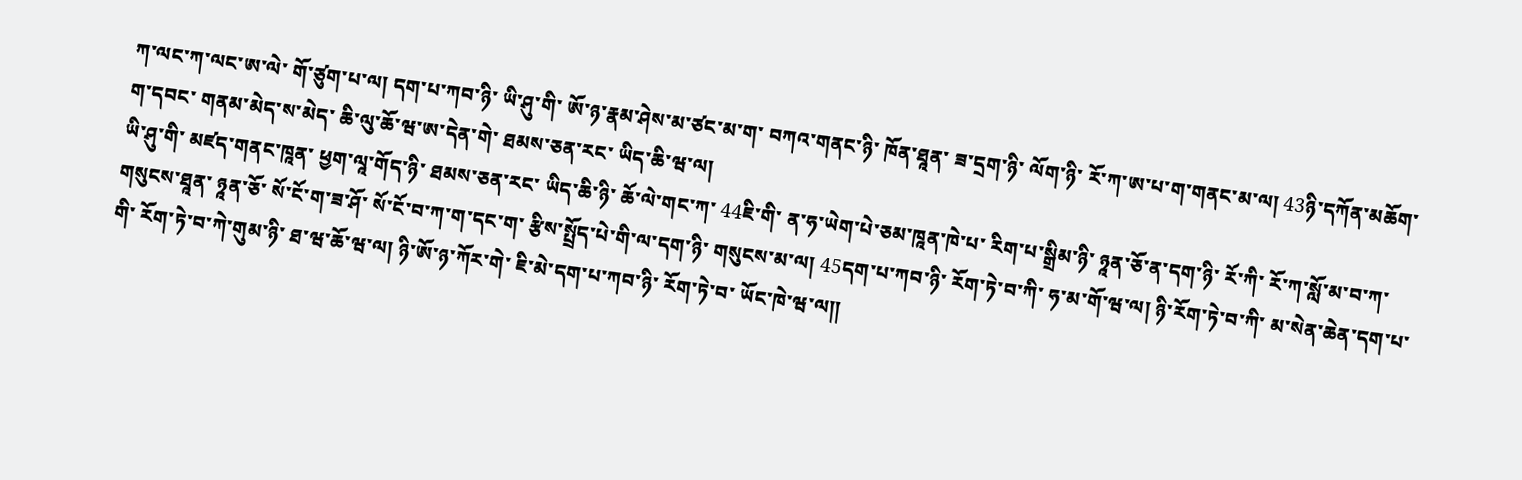ཀ་ལང་ཀ་ལང་ཨ་ལེ་ གོ་ཙུག་པ་ལ། དག་པ་ཀབ་ཉི་ ཡི་ཤུ་གི་ ཨོ་ཉ་རྣམ་ཤེས་མ་ཙང་མ་ག་ བཀའ་གནང་ཉི་ ཁོན་ཐཱན་ ཟ་དྲག་ཉི་ ལོག་ཉི་ རོ་ཀ་ཨ་པ་ག་གནང་མ་ལ། 43ཉི་དཀོན་མཆོག་ག་དབང་ གནམ་མེད་ས་མེད་ ཆི་ལུ་ཆོ་ཝ་ཨ་དེན་གེ་ ཐམས་ཅན་རང་ ཡིད་ཆི་ཝ་ལ།
ཡི་ཤུ་གི་ མཛད་གནང་ཁཱན་ ཕྱག་ལཱ་གོད་ཉི་ ཐམས་ཅན་རང་ ཡིད་ཆི་ཉི་ ཆོ་ལེ་གང་ཀ་ 44ཇི་གི་ ན་ཧ་ཡེག་པེ་ཅམ་ཁཱན་ཁེ་པ་ རིག་པ་སྒྲིམ་ཉི་ ཉཱན་ཅོ་ན་དག་ཉི་ རོ་ཀི་ རོ་ཀ་སློ་མ་བ་ཀ་ གསུངས་ཐཱན་ ཉཱན་ཅོ་ སོ་ངོ་ག་ཟ་ཤོ་ སོ་ངོ་བ་ཀ་ག་དང་ག་ རྩིས་སྤྲོད་པེ་གི་ལ་དག་ཉི་ གསུངས་མ་ལ། 45དག་པ་ཀབ་ཉི་ རོག་ཏེ་བ་ཀི་ ཧ་མ་གོ་ཝ་ལ། ཉི་རོག་ཏེ་བ་ཀི་ མ་སེན་ཆེན་དག་པ་གི་ རོག་ཏེ་བ་ཀེ་གུམ་ཉི་ ཐ་ཝ་ཆོ་ཝ་ལ། ཉི་ཨོ་ཉ་ཀོར་གེ་ ཇི་མེ་དག་པ་ཀབ་ཉི་ རོག་ཏེ་བ་ ཡོང་ཁེ་ཝ་ལ༎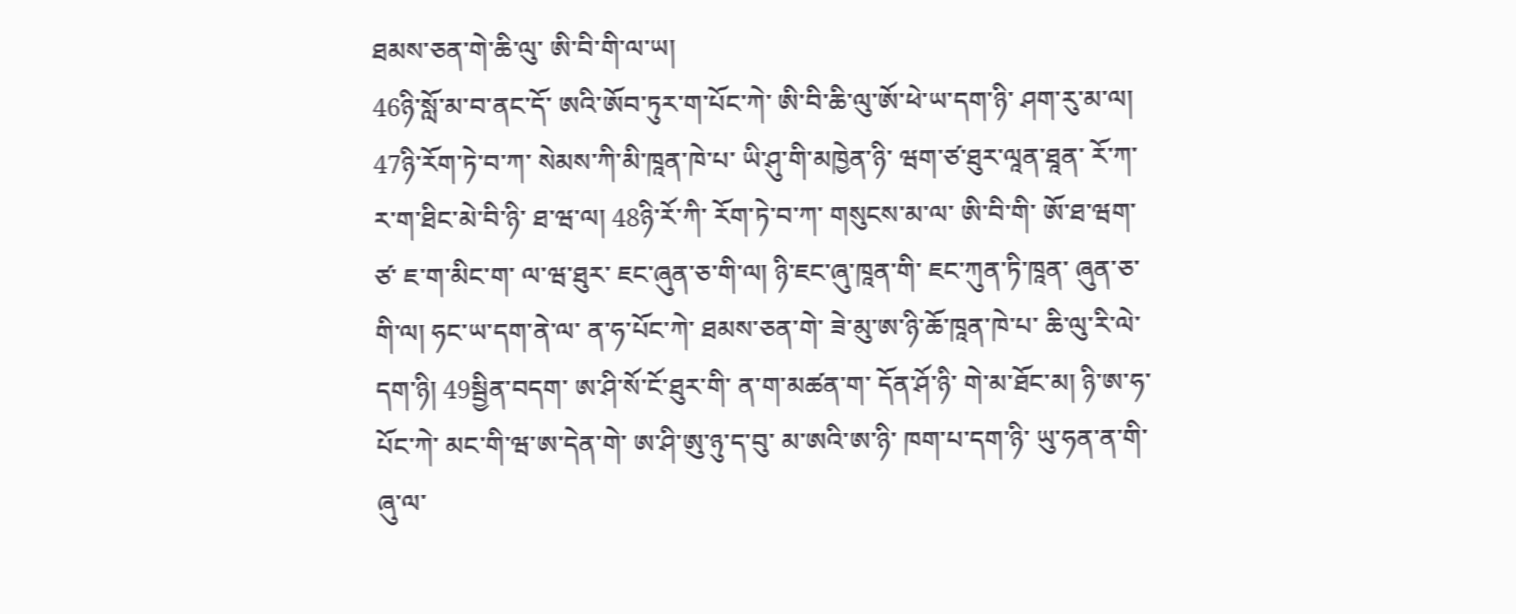ཐམས་ཅན་གེ་ཆི་ལུ་ ཨི་བི་གི་ལ་ཡ།
46ཉི་སློ་མ་བ་ནང་དོ་ ཨའི་ཨོབ་ཏུར་ག་པོང་ཀེ་ ཨི་བི་ཆི་ལུ་ཨོ་ཕེ་ཡ་དག་ཉི་ ཤག་རུ་མ་ལ། 47ཉི་རོག་ཏེ་བ་ཀ་ སེམས་ཀི་མི་ཁཱན་ཁེ་པ་ ཡི་ཤུ་གི་མཁྱེན་ཉི་ ཝག་ཙ་ཐུར་ལཱན་ཐཱན་ རོ་ཀ་ར་ག་ཐིང་མེ་བི་ཉི་ ཐ་ཝ་ལ། 48ཉི་རོ་ཀི་ རོག་ཏེ་བ་ཀ་ གསུངས་མ་ལ་ ཨི་བི་གི་ ཨོ་ཐ་ཝག་ཙ་ ཇ་ག་མིང་ག་ ལ་ཝ་ཐུར་ ཇང་ཞུན་ཅ་གི་ལ། ཉི་ཇང་ཞུ་ཁཱན་གི་ ཇང་ཀུན་ཏི་ཁཱན་ ཞུན་ཅ་གི་ལ། ཧང་ཡ་དག་ནེ་ལ་ ན་ཧ་པོང་ཀེ་ ཐམས་ཅན་གེ་ ཟེ་མུ་ཨ་ཉི་ཆོ་ཁཱན་ཁེ་པ་ ཆི་ལུ་རི་ལེ་དག་ཉི། 49སྦྱིན་བདག་ ཨ་ཤི་སོ་ངོ་ཐུར་གི་ ན་ག་མཚན་ག་ དོན་ཤོ་ཉི་ གེ་མ་ཐོང་མ། ཉི་ཨ་ཧ་པོང་ཀེ་ མང་གི་ཝ་ཨ་དེན་གེ་ ཨ་ཤི་ཨུ་ཉུ་ད་བུ་ མ་ཨའི་ཨ་ཉི་ ཁག་པ་དག་ཉི་ ཡུ་ཧན་ན་གི་ ཞུ་ལ་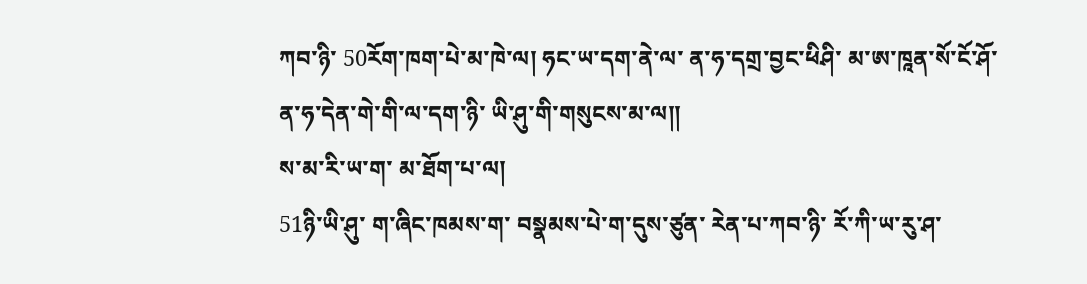ཀབ་ཉི་ 50རོག་ཁག་པེ་མ་ཁེ་ལ། ཧང་ཡ་དག་ནེ་ལ་ ན་ཧ་དགྲ་བྱང་ཕིཤི་ མ་ཨ་ཁཱན་སོ་ངོ་ཤོ་ ན་ཧ་དེན་གེ་གི་ལ་དག་ཉི་ ཡི་ཤུ་གི་གསུངས་མ་ལ༎
ས་མ་རི་ཡ་ག་ མ་ཐོག་པ་ལ།
51ཉི་ཡི་ཤུ་ ག་ཞིང་ཁམས་ག་ བསྣམས་པེ་ག་དུས་ཙུན་ རེན་པ་ཀབ་ཉི་ རོ་ཀི་ཡ་རུ་ཤ་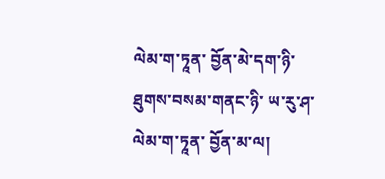ལེམ་ག་ཏཱན་ བྱོན་མེ་དག་ཉི་ ཐུགས་བསམ་གནང་ཉི་ ཡ་རུ་ཤ་ལེམ་ག་ཏཱན་ བྱོན་མ་ལ།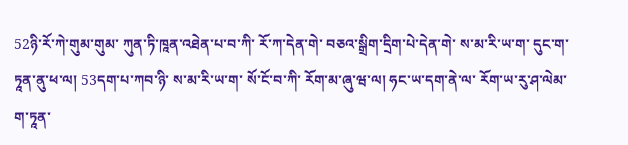52ཉི་རོ་ཀེ་གུམ་གུམ་ ཀུན་ཏི་ཁཱན་འཐེན་པ་བ་ཀི་ རོ་ཀ་དེན་གེ་ བཅའ་སྒྲིག་དྲིག་པེ་དེན་གེ་ ས་མ་རི་ཡ་ག་ དུང་ག་ཏཱན་ནུ་ཕ་ལ། 53དག་པ་ཀབ་ཉི་ ས་མ་རི་ཡ་ག་ སོ་ངོ་བ་ཀི་ རོག་མ་ཞུ་ཝ་ལ། ཧང་ཡ་དག་ནེ་ལ་ རོག་ཡ་རུ་ཤ་ལེམ་ག་ཏཱན་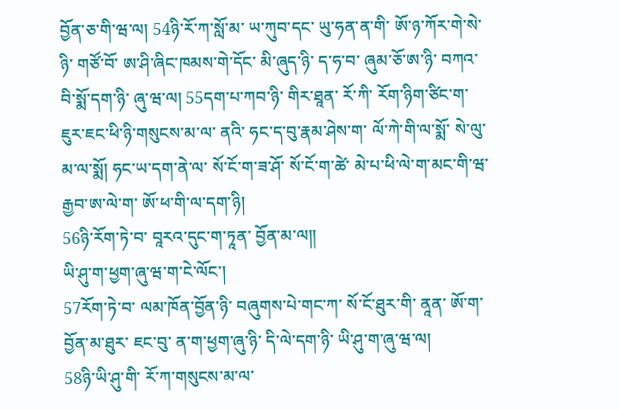བྱོན་ཅ་གི་ཝ་ལ། 54ཉི་རོ་ཀ་སློ་མ་ ཡ་ཀུབ་དང་ ཡུ་ཧན་ན་གི་ ཨོ་ཉ་ཀོར་གེ་སེ་ཉི་ གཙོ་བོ་ ཨ་ཤི་ཞིང་ཁམས་གེ་དོང་ མི་ཞུད་ཉི་ ད་ཧ་བ་ ཞུམ་ཅོ་ཨ་ཉི་ བཀའ་བི་སྨོ་དག་ཉི་ ཞུ་ཝ་ལ། 55དག་པ་ཀབ་ཉི་ གིར་ཐཱན་ རོ་ཀི་ རོག་ཉིག་ཙིང་ག་ ཇུར་ཇང་ཕི་ཉི་གསུངས་མ་ལ་ ནའི་ ཧང་ད་བུ་རྣམ་ཤེས་ག་ ལོ་ཀེ་གི་ལ་སྨོ་ སེ་ལུ་མ་ལ་སྨོ། ཧང་ཡ་དག་ནེ་ལ་ སོ་ངོ་ག་ཟ་ཤོ་ སོ་ངོ་ག་ཚེ་ མེ་པ་ཕི་ལེ་ག་མང་གི་ཝ་ རྒྱབ་ཨ་ལེ་ག་ ཨོ་ཕ་གི་ལ་དག་ཉི།
56ཉི་རོག་ཏེ་བ་ བཱརའ་དུང་ག་ཏཱན་ བྱོན་མ་ལ༎
ཡི་ཤུ་ག་ཕྱག་ཞུ་ཝ་ག་ངེ་ལོང་།
57རོག་ཏེ་བ་ ལམ་ཁོན་བྱོན་ཉི་ བཞུགས་པེ་གང་ཀ་ སོ་ངོ་ཐུར་གི་ ནཱན་ ཨོ་ག་བྱོན་མ་ཐུར་ ཇང་བུ་ ན་ག་ཕྱག་ཞུ་ཉི་ དི་ལེ་དག་ཉི་ ཡི་ཤུ་ག་ཞུ་ཝ་ལ།
58ཉི་ཡི་ཤུ་གི་ རོ་ཀ་གསུངས་མ་ལ་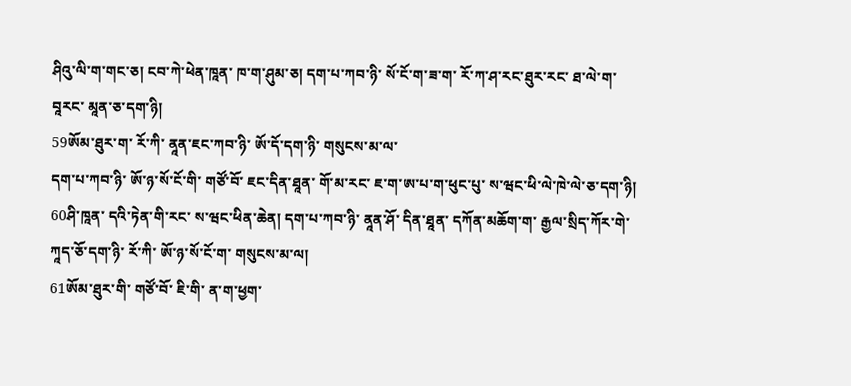ཤིའུ་ལི་ག་གང་ཅ། ངབ་ཀེ་ཕེན་ཁཱན་ ཁ་ག་ཤུམ་ཅ། དག་པ་ཀབ་ཉི་ སོ་ངོ་ག་ཟ་ག་ རོ་ཀ་ཤ་རང་ཐུར་རང་ ཐ་ལེ་ག་བཱརང་ མཱན་ཅ་དག་ཉི།
59ཨོམ་ཐུར་ག་ རོ་ཀི་ ནཱན་ཇང་ཀབ་ཉི་ ཨོ་དོ་དག་ཉི་ གསུངས་མ་ལ་
དག་པ་ཀབ་ཉི་ ཨོ་ཉ་སོ་ངོ་གི་ གཙོ་བོ་ ཇང་དིན་ཐཱན་ གོ་མ་རང་ ཇ་ག་ཨ་པ་ག་ཕུང་པུ་ ས་ཝང་ཕི་ལེ་ཁེ་ལེ་ཅ་དག་ཉི།
60ཤི་ཁཱན་ དའི་ཏེན་གི་རང་ ས་ཝང་ཕིན་ཆེན། དག་པ་ཀབ་ཉི་ ནཱན་ཤོ་ དིན་ཐཱན་ དཀོན་མཆོག་ག་ རྒྱལ་སྲིད་ཀོར་གེ་ ཀཱད་ཅོ་དག་ཉི་ རོ་ཀི་ ཨོ་ཉ་སོ་ངོ་ག་ གསུངས་མ་ལ།
61ཨོམ་ཐུར་གི་ གཙོ་བོ་ ཇི་གི་ ན་ག་ཕྱག་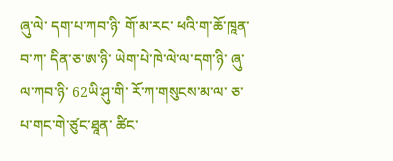ཞུ་ལེ་ དག་པ་ཀབ་ཉི་ གོ་མ་རང་ ཕའི་ག་ཆོ་ཁཱན་བ་ཀ་ དིན་ཅ་ཨ་ཉི་ ཡེག་པེ་ཁེ་ལེ་ལ་དག་ཉི་ ཞུ་ལ་ཀབ་ཉི་ 62ཡི་ཤུ་གི་ རོ་ཀ་གསུངས་མ་ལ་ ཅ་པ་གང་གེ་ཙུང་ཐཱན་ ཚིང་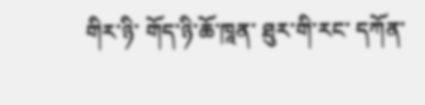གིར་ཉི་ གོད་ཉི་ཆོ་ཁཱན་ ཐུར་གི་རང་ དཀོན་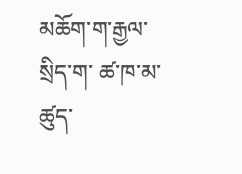མཆོག་ག་རྒྱལ་སྲིད་ག་ ཚ་ཁ་མ་ཚུད་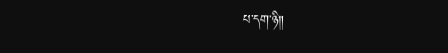པ་དག་ཉི༎